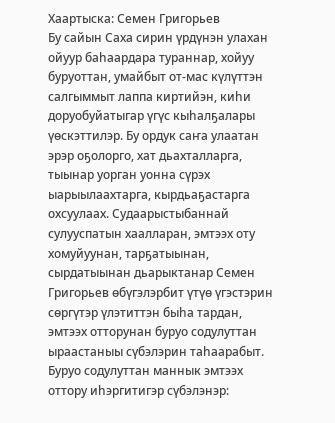Хаартыска: Семен Григорьев
Бу сайын Саха сирин үрдүнэн улахан ойуур баһаардара тураннар, хойуу буруоттан, умайбыт от-мас күлүттэн салгыммыт лаппа киртийэн, киһи доруобуйатыгар үгүс кыһалҕалары үөскэттилэр. Бу ордук саҥа улаатан эрэр оҕолорго, хат дьахталларга, тыынар уорган уонна сүрэх ыарыылаахтарга, кырдьаҕастарга охсуулаах. Судаарыстыбаннай сулууспатын хаалларан, эмтээх оту хомуйуунан, тарҕатыынан, сырдатыынан дьарыктанар Семен Григорьев өбүгэлэрбит үтүө үгэстэрин сөргүтэр үлэтиттэн быһа тардан, эмтээх отторунан буруо содулуттан ыраастаныы сүбэлэрин таһаарабыт.
Буруо содулуттан маннык эмтээх оттору иһэргитигэр сүбэлэнэр: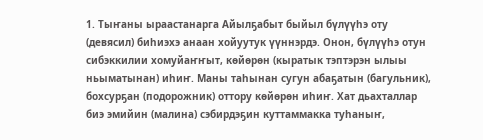1. Тыҥаны ыраастанарга Айылҕабыт быйыл бүлүүһэ оту (девясил) биһиэхэ анаан хойуутук үүннэрдэ. Онон, бүлүүһэ отун сибэккилии хомуйаҥҥыт, көйөрөн (кыратык тэптэрэн ылыы ньыматынан) иһиҥ. Маны таһынан сугун абаҕатын (багульник), бохсурҕан (подорожник) оттору көйөрөн иһиҥ. Хат дьахталлар биэ эмийин (малина) сэбирдэҕин куттаммакка туһаныҥ,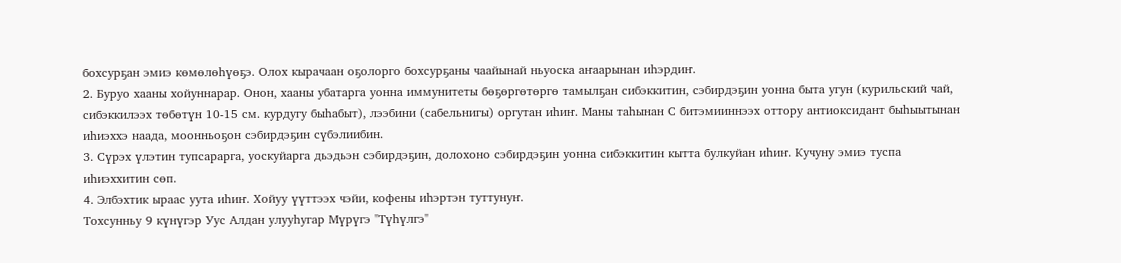бохсурҕан эмиэ көмөлөһүөҕэ. Олох кырачаан оҕолорго бохсурҕаны чаайынай ньуоска аҥаарынан иһэрдиҥ.
2. Буруо хааны хойуннарар. Онон, хааны убатарга уонна иммунитеты бөҕөргөтөргө тамылҕан сибэккитин, сэбирдэҕин уонна быта угун (курильский чай, сибэккилээх төбөтүн 10-15 см. курдугу быһабыт), лээбини (сабельнигы) оргутан иһиҥ. Маны таһынан С битэмииннээх оттору антиоксидант быһыытынан иһиэххэ наада, моонньоҕон сэбирдэҕин сүбэлиибин.
3. Сүрэх үлэтин тупсарарга, уоскуйарга дьэдьэн сэбирдэҕин, долохоно сэбирдэҕин уонна сибэккитин кытта булкуйан иһиҥ. Кучуну эмиэ туспа иһиэххитин сөп.
4. Элбэхтик ыраас уута иһиҥ. Хойуу үүттээх чэйи, кофены иһэртэн туттунуҥ.
Тохсунньу 9 күнүгэр Уус Алдан улууһугар Мүрүгэ "Түһүлгэ"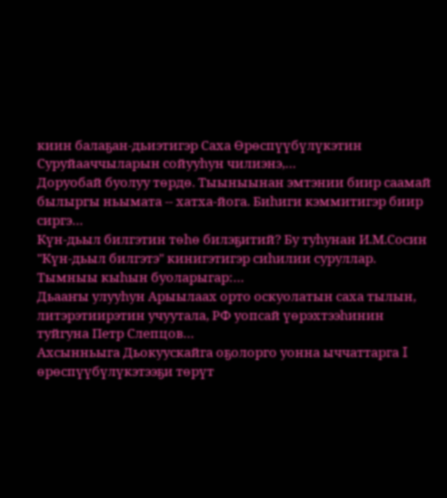киин балаҕан-дьиэтигэр Саха Өрөспүүбүлүкэтин Суруйааччыларын сойууһун чилиэнэ,…
Доруобай буолуу төрдө. Тыыныынан эмтэнии биир саамай былыргы ньымата -- хатха-йога. Биһиги кэммитигэр биир сиргэ…
Күн-дьыл билгэтин төһө билэҕитий? Бу туһунан И.М.Сосин "Күн-дьыл билгэтэ" кинигэтигэр сиһилии суруллар. Тымныы кыһын буоларыгар:…
Дьааҥы улууһун Арыылаах орто оскуолатын саха тылын, литэрэтиирэтин учуутала, РФ уопсай үөрэхтээһинин туйгуна Петр Слепцов…
Ахсынньыга Дьокуускайга оҕолорго уонна ыччаттарга I өрөспүүбүлүкэтээҕи төрүт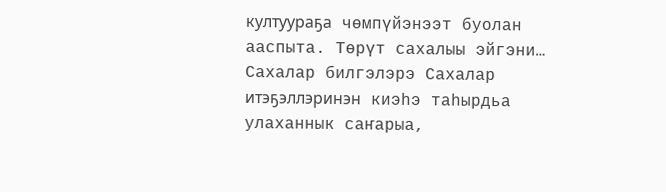култуураҕа чөмпүйэнээт буолан ааспыта. Төрүт сахалыы эйгэни…
Сахалар билгэлэрэ Сахалар итэҕэллэринэн киэһэ таһырдьа улаханнык саҥарыа,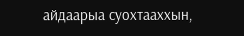айдаарыа суохтааххын,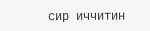сир иччитин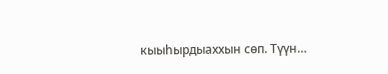кыыһырдыаххын сөп. Түүн…